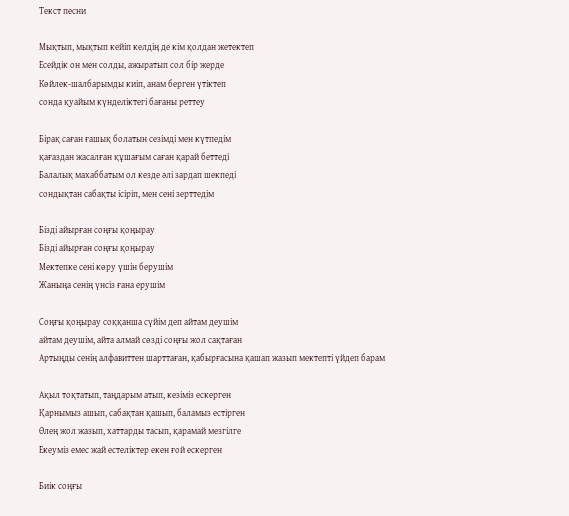Текст песни

Мықтып, мықтып кейіп келдің де кім қолдан жетектеп
Есейдік он мен солды, ажыратып сол бір жерде
Көйлек-шалбарымды киіп, анам берген үтіктеп
сонда қуайым күнделіктегі бағаны реттеу

Бірақ саған ғашық болатын сезімді мен күтпедім
қағаздан жасалған құшағым саған қарай беттеді
Балалық махаббатым ол кезде әлі зардап шекпеді
сондықтан сабақты ісіріп, мен сені зерттедім

Бізді айырған соңғы қоңырау
Бізді айырған соңғы қоңырау
Мектепке сені көру үшін берушім
Жаныңа сенің үнсіз ғана ерушім

Соңғы қоңырау соққанша сүйім деп айтам деушім
айтам деушім, айта алмай сөзді соңғы жол сақтаған
Артыңды сенің алфавиттен шарттаған, қабырғасына қашап жазып мектепті үйдеп барам

Ақыл тоқтатып, таңдарым атып, кезіміз ескерген
Қарнымыз ашып, сабақтан қашып, баламыз естірген
Өлең жол жазып, хаттарды тасып, қарамай мезгілге
Екеуміз емес жай естеліктер екен ғой ескерген

Биік соңғы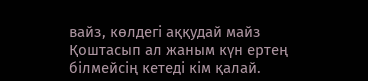вайз, көлдегі аққудай майз
Қоштасып ал жаным күн ертең білмейсің кетеді кім қалай.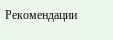Рекомендации